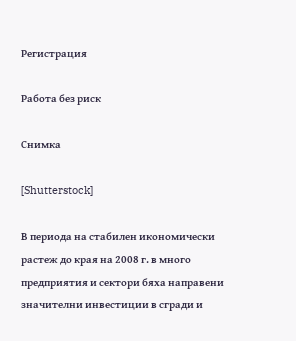Регистрация

Работа без риск

Снимка

[Shutterstock]

В периода на стабилен икономически растеж до края на 2008 г. в много предприятия и сектори бяха направени значителни инвестиции в сгради и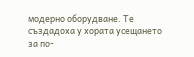модерно оборудване. Те създадоха у хората усещането за по-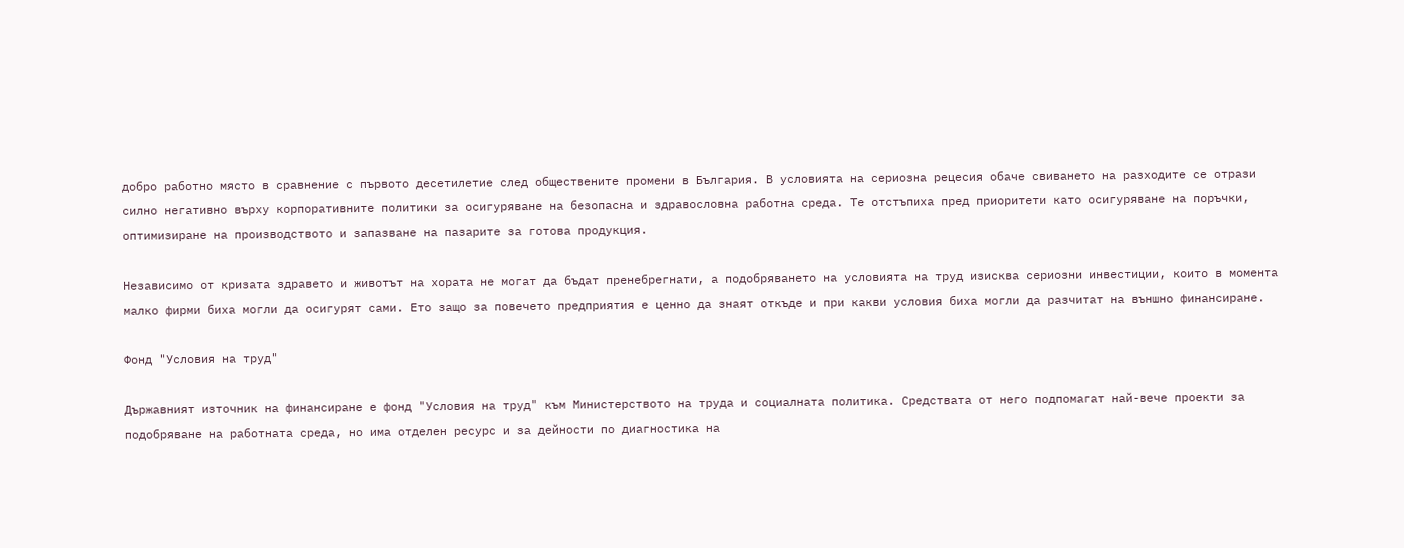добро работно място в сравнение с първото десетилетие след обществените промени в България. В условията на сериозна рецесия обаче свиването на разходите се отрази силно негативно върху корпоративните политики за осигуряване на безопасна и здравословна работна среда. Те отстъпиха пред приоритети като осигуряване на поръчки, оптимизиране на производството и запазване на пазарите за готова продукция.

Независимо от кризата здравето и животът на хората не могат да бъдат пренебрегнати, а подобряването на условията на труд изисква сериозни инвестиции, които в момента малко фирми биха могли да осигурят сами. Ето защо за повечето предприятия е ценно да знаят откъде и при какви условия биха могли да разчитат на външно финансиране.

Фонд "Условия на труд"

Държавният източник на финансиране е фонд "Условия на труд" към Министерството на труда и социалната политика. Средствата от него подпомагат най-вече проекти за подобряване на работната среда, но има отделен ресурс и за дейности по диагностика на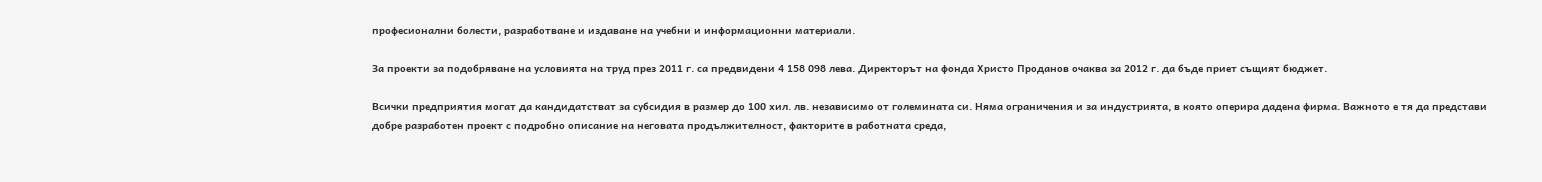професионални болести, разработване и издаване на учебни и информационни материали.

За проекти за подобряване на условията на труд през 2011 г. са предвидени 4 158 098 лева. Директорът на фонда Христо Проданов очаква за 2012 г. да бъде приет същият бюджет.

Всички предприятия могат да кандидатстват за субсидия в размер до 100 хил. лв. независимо от големината си. Няма ограничения и за индустрията, в която оперира дадена фирма. Важното е тя да представи добре разработен проект с подробно описание на неговата продължителност, факторите в работната среда,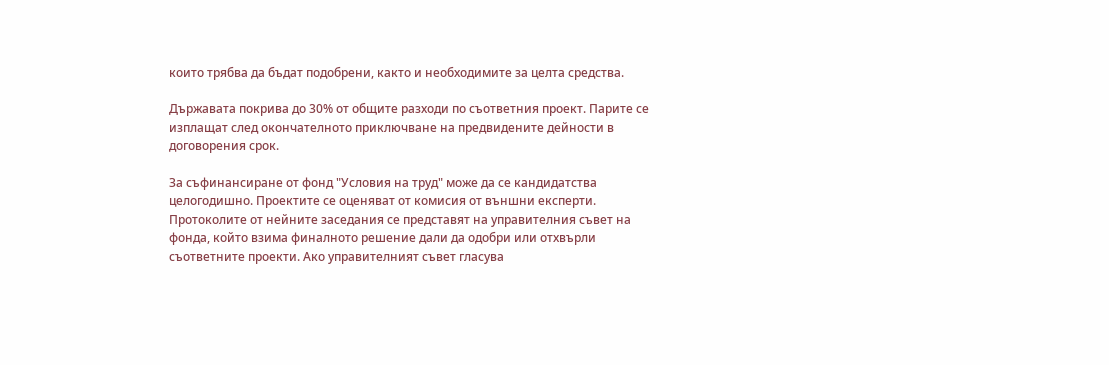които трябва да бъдат подобрени, както и необходимите за целта средства.

Държавата покрива до 30% от общите разходи по съответния проект. Парите се изплащат след окончателното приключване на предвидените дейности в договорения срок.

За съфинансиране от фонд "Условия на труд" може да се кандидатства целогодишно. Проектите се оценяват от комисия от външни експерти. Протоколите от нейните заседания се представят на управителния съвет на фонда, който взима финалното решение дали да одобри или отхвърли съответните проекти. Ако управителният съвет гласува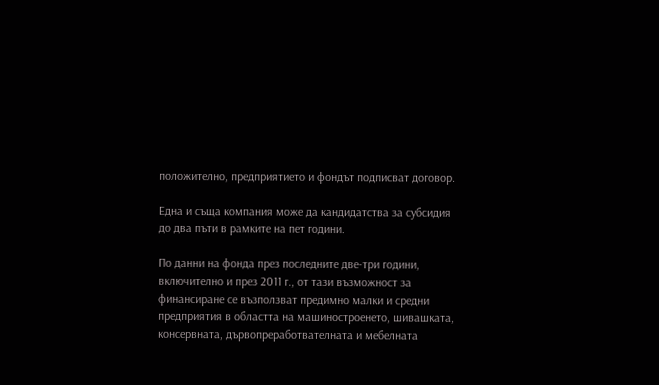положително, предприятието и фондът подписват договор.

Една и съща компания може да кандидатства за субсидия до два пъти в рамките на пет години.

По данни на фонда през последните две-три години, включително и през 2011 г., от тази възможност за финансиране се възползват предимно малки и средни предприятия в областта на машиностроенето, шивашката, консервната, дървопреработвателната и мебелната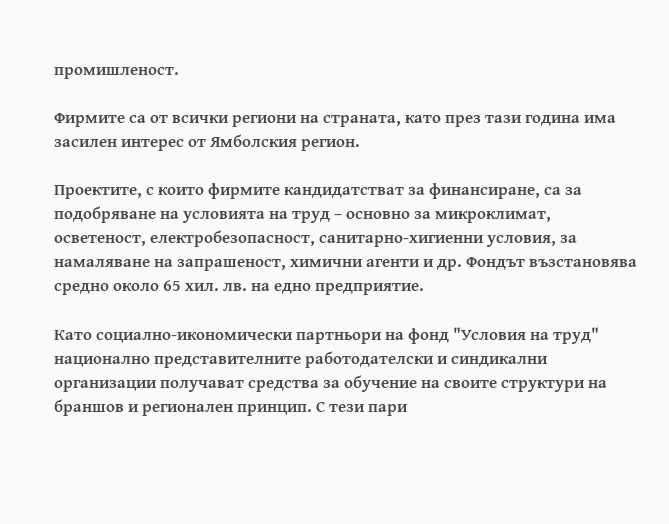промишленост.

Фирмите са от всички региони на страната, като през тази година има засилен интерес от Ямболския регион.

Проектите, с които фирмите кандидатстват за финансиране, са за подобряване на условията на труд – основно за микроклимат, осветеност, електробезопасност, санитарно-хигиенни условия, за намаляване на запрашеност, химични агенти и др. Фондът възстановява средно около 65 хил. лв. на едно предприятие.

Като социално-икономически партньори на фонд "Условия на труд" национално представителните работодателски и синдикални организации получават средства за обучение на своите структури на браншов и регионален принцип. С тези пари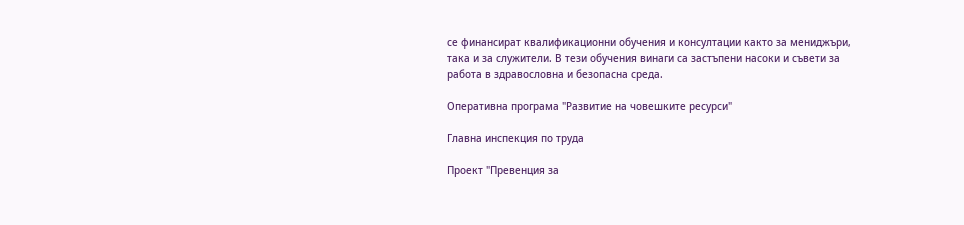се финансират квалификационни обучения и консултации както за мениджъри, така и за служители. В тези обучения винаги са застъпени насоки и съвети за работа в здравословна и безопасна среда.

Оперативна програма "Развитие на човешките ресурси"

Главна инспекция по труда

Проект "Превенция за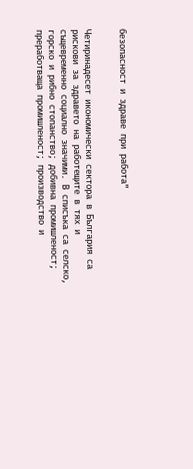безопасност и здраве при работа"


Четиринадесет икономически сектора в България са рискови за здравето на работещите в тях и същевременно социално значими. В списъка са селско, горско и рибно стопанство; добивна промишленост; преработваща промишленост; производство и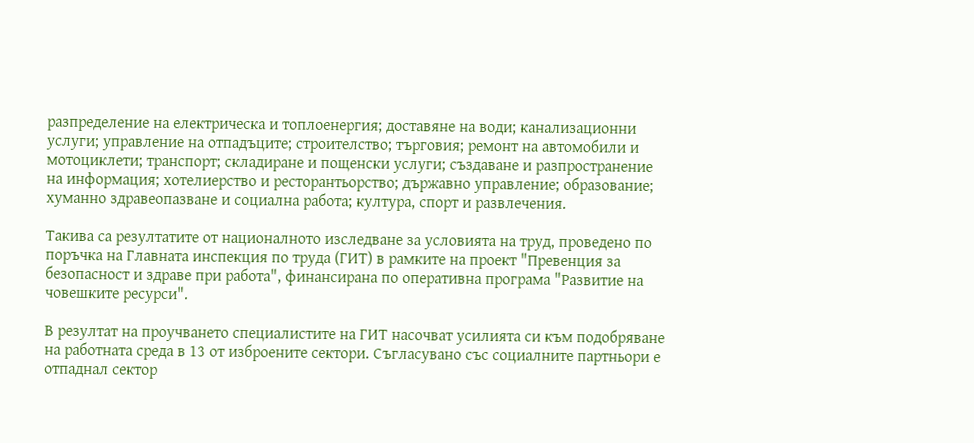разпределение на електрическа и топлоенергия; доставяне на води; канализационни услуги; управление на отпадъците; строителство; търговия; ремонт на автомобили и мотоциклети; транспорт; складиране и пощенски услуги; създаване и разпространение на информация; хотелиерство и ресторантьорство; държавно управление; образование; хуманно здравеопазване и социална работа; култура, спорт и развлечения.

Такива са резултатите от националното изследване за условията на труд, проведено по поръчка на Главната инспекция по труда (ГИТ) в рамките на проект "Превенция за безопасност и здраве при работа", финансирана по оперативна програма "Развитие на човешките ресурси".

В резултат на проучването специалистите на ГИТ насочват усилията си към подобряване на работната среда в 13 от изброените сектори. Съгласувано със социалните партньори е отпаднал сектор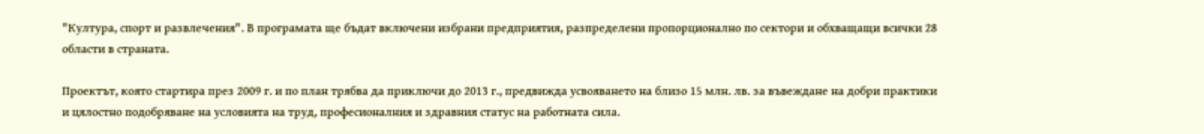"Култура, спорт и развлечения". В програмата ще бъдат включени избрани предприятия, разпределени пропорционално по сектори и обхващащи всички 28 области в страната.

Проектът, която стартира през 2009 г. и по план трябва да приключи до 2013 г., предвижда усвояването на близо 15 млн. лв. за въвеждане на добри практики и цялостно подобряване на условията на труд, професионалния и здравния статус на работната сила.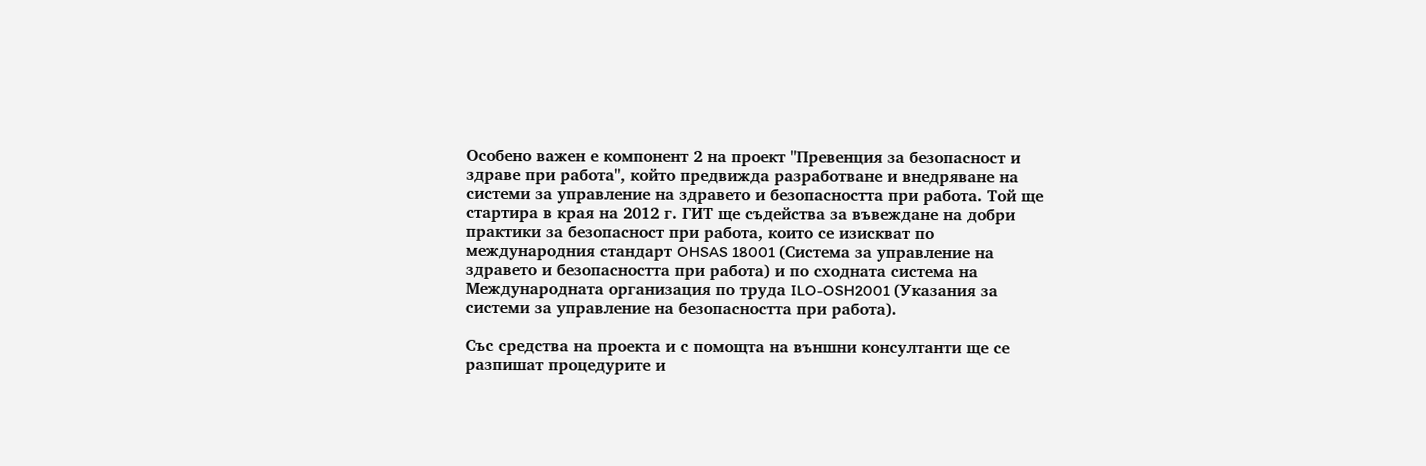Особено важен е компонент 2 на проект "Превенция за безопасност и здраве при работа", който предвижда разработване и внедряване на системи за управление на здравето и безопасността при работа. Той ще стартира в края на 2012 г. ГИТ ще съдейства за въвеждане на добри практики за безопасност при работа, които се изискват по международния стандарт OHSAS 18001 (Система за управление на здравето и безопасността при работа) и по сходната система на Международната организация по труда ILO-OSH2001 (Указания за системи за управление на безопасността при работа).

Със средства на проекта и с помощта на външни консултанти ще се разпишат процедурите и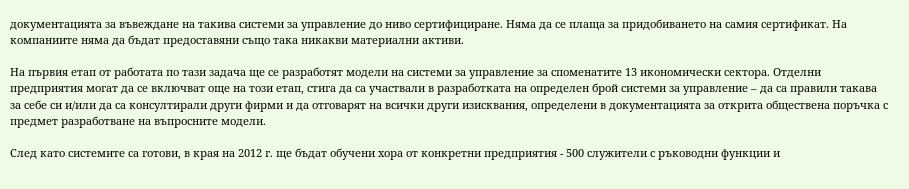документацията за въвеждане на такива системи за управление до ниво сертифициране. Няма да се плаща за придобиването на самия сертификат. На компаниите няма да бъдат предоставяни също така никакви материални активи.

На първия етап от работата по тази задача ще се разработят модели на системи за управление за споменатите 13 икономически сектора. Отделни предприятия могат да се включват още на този етап, стига да са участвали в разработката на определен брой системи за управление – да са правили такава за себе си и/или да са консултирали други фирми и да отговарят на всички други изисквания, определени в документацията за открита обществена поръчка с предмет разработване на въпросните модели.

След като системите са готови, в края на 2012 г. ще бъдат обучени хора от конкретни предприятия - 500 служители с ръководни функции и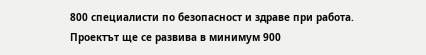800 специалисти по безопасност и здраве при работа. Проектът ще се развива в минимум 900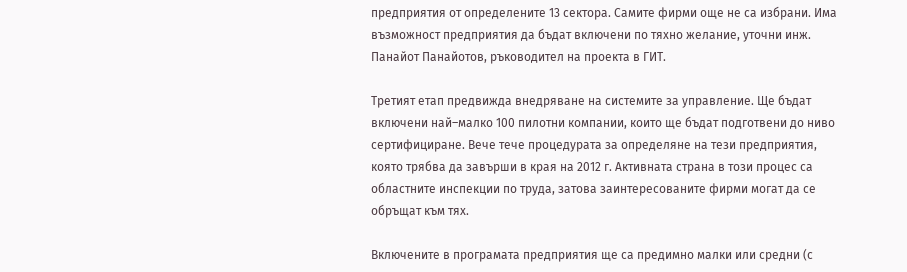предприятия от определените 13 сектора. Самите фирми още не са избрани. Има възможност предприятия да бъдат включени по тяхно желание, уточни инж. Панайот Панайотов, ръководител на проекта в ГИТ.

Третият етап предвижда внедряване на системите за управление. Ще бъдат включени най–малко 100 пилотни компании, които ще бъдат подготвени до ниво сертифициране. Вече тече процедурата за определяне на тези предприятия, която трябва да завърши в края на 2012 г. Активната страна в този процес са областните инспекции по труда, затова заинтересованите фирми могат да се обръщат към тях.

Включените в програмата предприятия ще са предимно малки или средни (с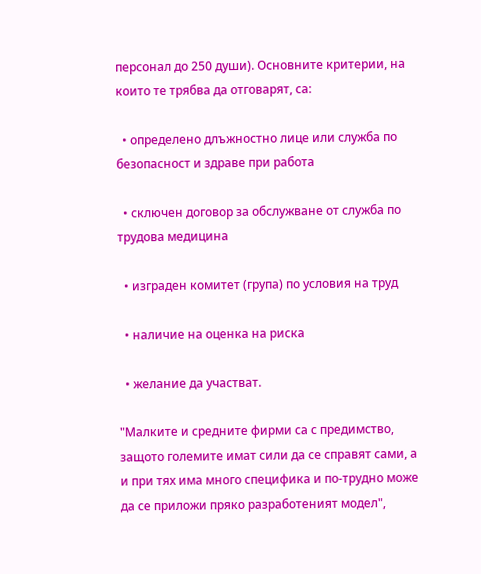персонал до 250 души). Основните критерии, на които те трябва да отговарят, са:

  • определено длъжностно лице или служба по безопасност и здраве при работа

  • сключен договор за обслужване от служба по трудова медицина

  • изграден комитет (група) по условия на труд

  • наличие на оценка на риска

  • желание да участват.

"Малките и средните фирми са с предимство, защото големите имат сили да се справят сами, а и при тях има много специфика и по-трудно може да се приложи пряко разработеният модел",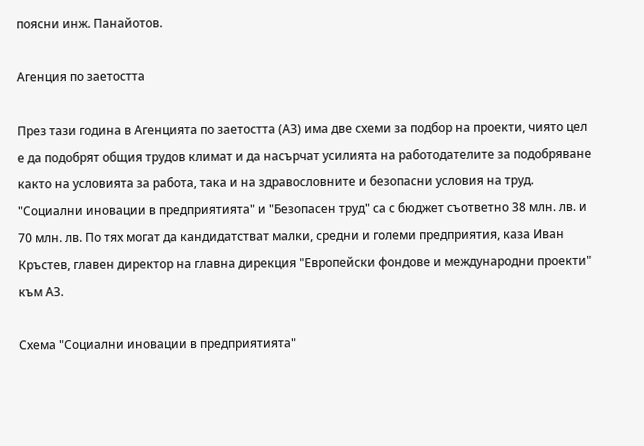поясни инж. Панайотов.

Агенция по заетостта

През тази година в Агенцията по заетостта (АЗ) има две схеми за подбор на проекти, чиято цел е да подобрят общия трудов климат и да насърчат усилията на работодателите за подобряване както на условията за работа, така и на здравословните и безопасни условия на труд. "Социални иновации в предприятията" и "Безопасен труд" са с бюджет съответно 38 млн. лв. и 70 млн. лв. По тях могат да кандидатстват малки, средни и големи предприятия, каза Иван Кръстев, главен директор на главна дирекция "Европейски фондове и международни проекти" към АЗ.

Схема "Социални иновации в предприятията"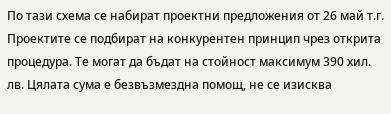По тази схема се набират проектни предложения от 26 май т.г. Проектите се подбират на конкурентен принцип чрез открита процедура. Те могат да бъдат на стойност максимум 390 хил. лв. Цялата сума е безвъзмездна помощ, не се изисква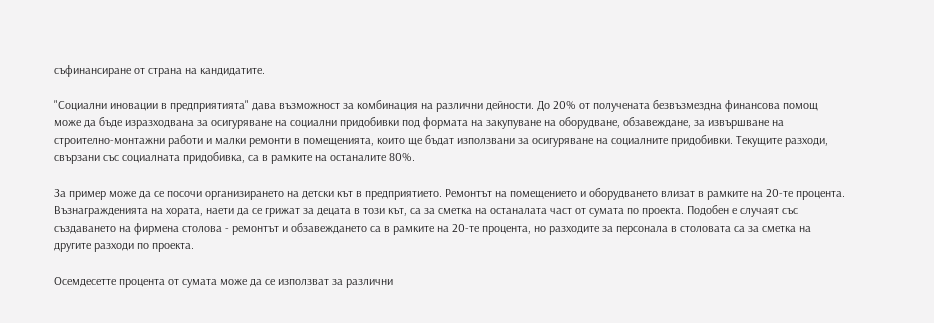съфинансиране от страна на кандидатите.

"Социални иновации в предприятията" дава възможност за комбинация на различни дейности. До 20% от получената безвъзмездна финансова помощ може да бъде изразходвана за осигуряване на социални придобивки под формата на закупуване на оборудване, обзавеждане, за извършване на строително-монтажни работи и малки ремонти в помещенията, които ще бъдат използвани за осигуряване на социалните придобивки. Текущите разходи, свързани със социалната придобивка, са в рамките на останалите 80%.

За пример може да се посочи организирането на детски кът в предприятието. Ремонтът на помещението и оборудването влизат в рамките на 20-те процента. Възнагражденията на хората, наети да се грижат за децата в този кът, са за сметка на останалата част от сумата по проекта. Подобен е случаят със създаването на фирмена столова - ремонтът и обзавеждането са в рамките на 20-те процента, но разходите за персонала в столовата са за сметка на другите разходи по проекта.

Осемдесетте процента от сумата може да се използват за различни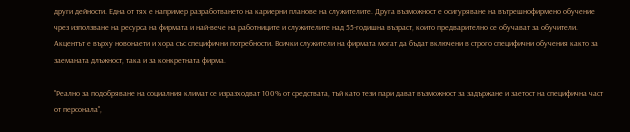други дейности. Една от тях е например разработването на кариерни планове на служителите. Друга възможност е осигуряване на вътрешнофирмено обучение чрез използване на ресурса на фирмата и най-вече на работниците и служителите над 55-годишна възраст, които предварително се обучават за обучители. Акцентът е върху новонаети и хора със специфични потребности. Всички служители на фирмата могат да бъдат включени в строго специфични обучения както за заеманата длъжност, така и за конкретната фирма.

"Реално за подобряване на социалния климат се изразходват 100% от средствата, тъй като тези пари дават възможност за задържане и заетост на специфична част от персонала",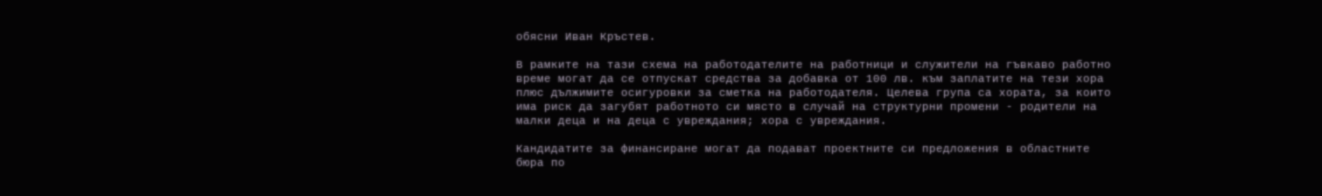обясни Иван Кръстев.

В рамките на тази схема на работодателите на работници и служители на гъвкаво работно време могат да се отпускат средства за добавка от 100 лв. към заплатите на тези хора плюс дължимите осигуровки за сметка на работодателя. Целева група са хората, за които има риск да загубят работното си място в случай на структурни промени - родители на малки деца и на деца с увреждания; хора с увреждания.

Кандидатите за финансиране могат да подават проектните си предложения в областните бюра по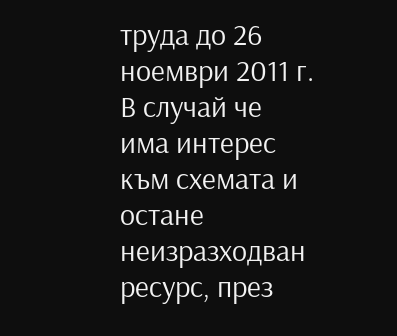труда до 26 ноември 2011 г. В случай че има интерес към схемата и остане неизразходван ресурс, през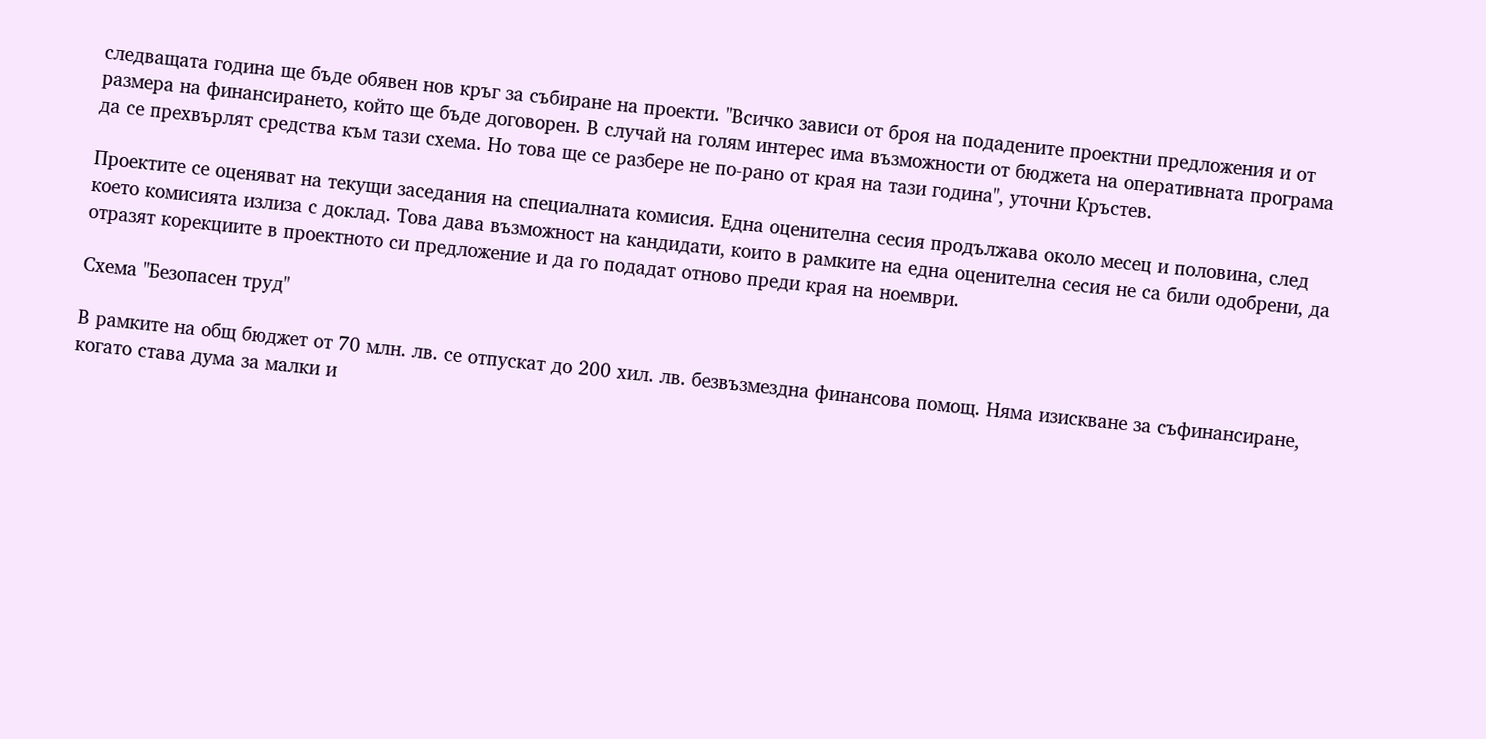следващата година ще бъде обявен нов кръг за събиране на проекти. "Всичко зависи от броя на подадените проектни предложения и от размера на финансирането, който ще бъде договорен. В случай на голям интерес има възможности от бюджета на оперативната програма да се прехвърлят средства към тази схема. Но това ще се разбере не по-рано от края на тази година", уточни Кръстев.

Проектите се оценяват на текущи заседания на специалната комисия. Една оценителна сесия продължава около месец и половина, след което комисията излиза с доклад. Това дава възможност на кандидати, които в рамките на една оценителна сесия не са били одобрени, да отразят корекциите в проектното си предложение и да го подадат отново преди края на ноември.

Схема "Безопасен труд"

В рамките на общ бюджет от 70 млн. лв. се отпускат до 200 хил. лв. безвъзмездна финансова помощ. Няма изискване за съфинансиране, когато става дума за малки и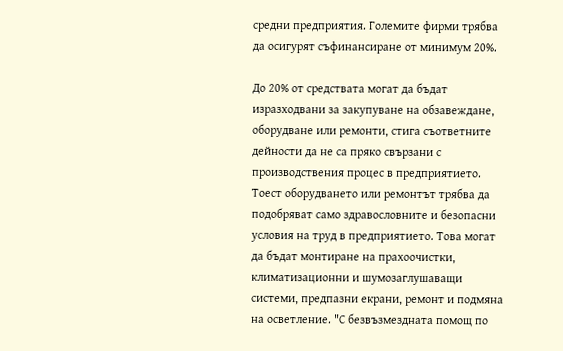средни предприятия. Големите фирми трябва да осигурят съфинансиране от минимум 20%.

До 20% от средствата могат да бъдат изразходвани за закупуване на обзавеждане, оборудване или ремонти, стига съответните дейности да не са пряко свързани с производствения процес в предприятието. Тоест оборудването или ремонтът трябва да подобряват само здравословните и безопасни условия на труд в предприятието. Това могат да бъдат монтиране на прахоочистки, климатизационни и шумозаглушаващи системи, предпазни екрани, ремонт и подмяна на осветление. "С безвъзмездната помощ по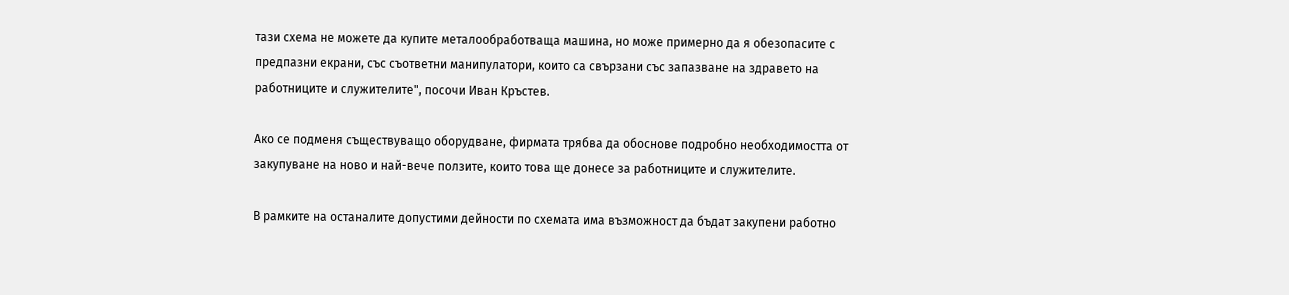тази схема не можете да купите металообработваща машина, но може примерно да я обезопасите с предпазни екрани, със съответни манипулатори, които са свързани със запазване на здравето на работниците и служителите", посочи Иван Кръстев.

Ако се подменя съществуващо оборудване, фирмата трябва да обоснове подробно необходимостта от закупуване на ново и най-вече ползите, които това ще донесе за работниците и служителите.

В рамките на останалите допустими дейности по схемата има възможност да бъдат закупени работно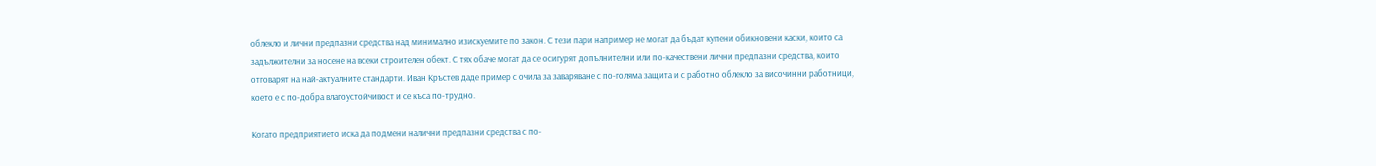облекло и лични предпазни средства над минимално изискуемите по закон. С тези пари например не могат да бъдат купени обикновени каски, които са задължителни за носене на всеки строителен обект. С тях обаче могат да се осигурят допълнителни или по-качествени лични предпазни средства, които отговарят на най-актуалните стандарти. Иван Кръстев даде пример с очила за заваряване с по-голяма защита и с работно облекло за височинни работници, което е с по-добра влагоустойчивост и се къса по-трудно.

Когато предприятието иска да подмени налични предпазни средства с по-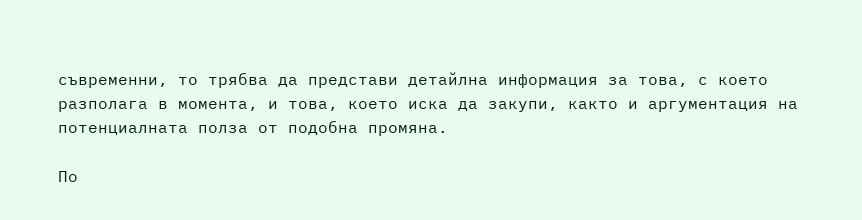съвременни, то трябва да представи детайлна информация за това, с което разполага в момента, и това, което иска да закупи, както и аргументация на потенциалната полза от подобна промяна.

По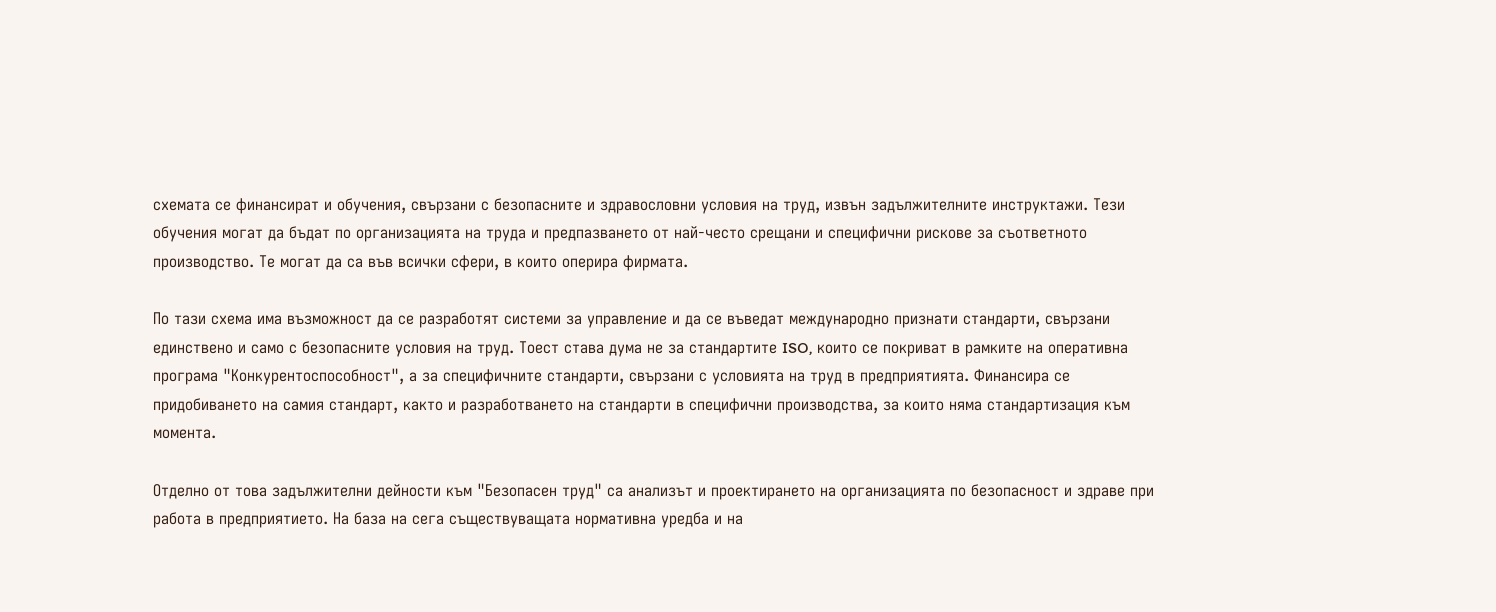схемата се финансират и обучения, свързани с безопасните и здравословни условия на труд, извън задължителните инструктажи. Тези обучения могат да бъдат по организацията на труда и предпазването от най-често срещани и специфични рискове за съответното производство. Те могат да са във всички сфери, в които оперира фирмата.

По тази схема има възможност да се разработят системи за управление и да се въведат международно признати стандарти, свързани единствено и само с безопасните условия на труд. Тоест става дума не за стандартите ISO, които се покриват в рамките на оперативна програма "Конкурентоспособност", а за специфичните стандарти, свързани с условията на труд в предприятията. Финансира се придобиването на самия стандарт, както и разработването на стандарти в специфични производства, за които няма стандартизация към момента.

Отделно от това задължителни дейности към "Безопасен труд" са анализът и проектирането на организацията по безопасност и здраве при работа в предприятието. На база на сега съществуващата нормативна уредба и на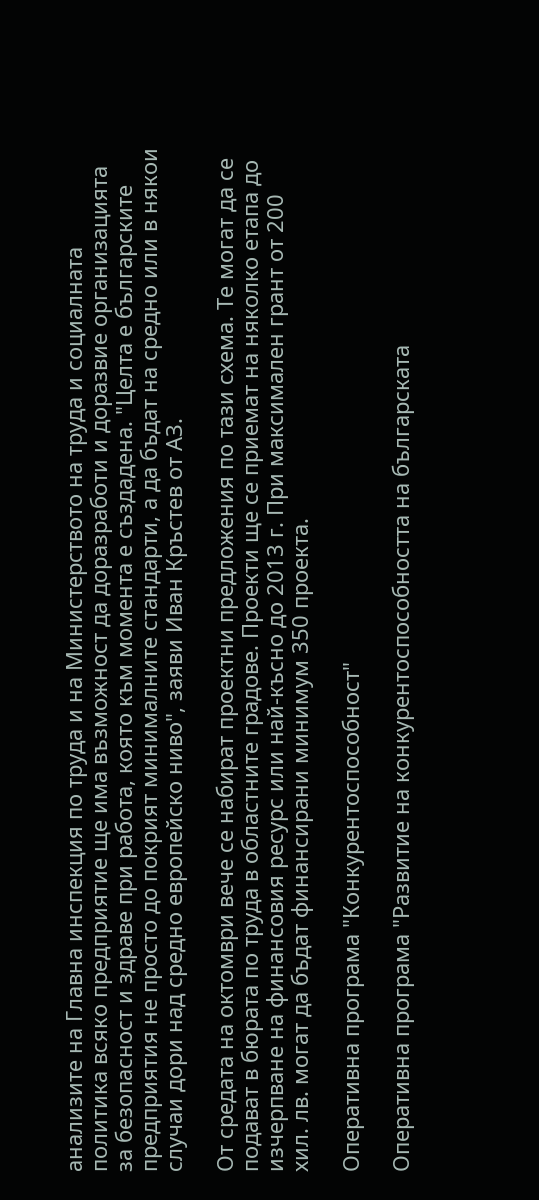анализите на Главна инспекция по труда и на Министерството на труда и социалната политика всяко предприятие ще има възможност да доразработи и доразвие организацията за безопасност и здраве при работа, която към момента е създадена. "Целта е българските предприятия не просто до покрият минималните стандарти, а да бъдат на средно или в някои случаи дори над средно европейско ниво", заяви Иван Кръстев от АЗ.

От средата на октомври вече се набират проектни предложения по тази схема. Те могат да се подават в бюрата по труда в областните градове. Проекти ще се приемат на няколко етапа до изчерпване на финансовия ресурс или най-късно до 2013 г. При максимален грант от 200 хил. лв. могат да бъдат финансирани минимум 350 проекта.

Оперативна програма "Конкурентоспособност"

Оперативна програма "Развитие на конкурентоспособността на българската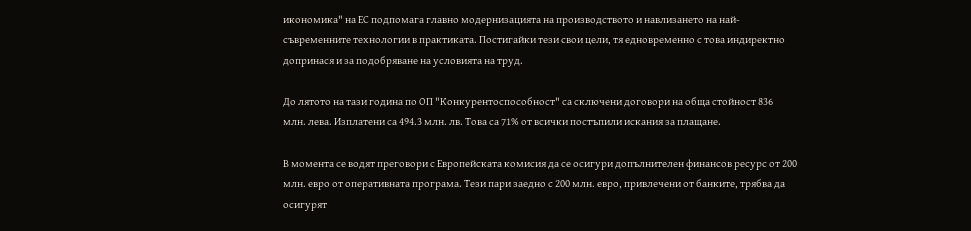икономика" на ЕС подпомага главно модернизацията на производството и навлизането на най-съвременните технологии в практиката. Постигайки тези свои цели, тя едновременно с това индиректно допринася и за подобряване на условията на труд.

До лятото на тази година по ОП "Конкурентоспособност" са сключени договори на обща стойност 836 млн. лева. Изплатени са 494.3 млн. лв. Това са 71% от всички постъпили искания за плащане.

В момента се водят преговори с Европейската комисия да се осигури допълнителен финансов ресурс от 200 млн. евро от оперативната програма. Тези пари заедно с 200 млн. евро, привлечени от банките, трябва да осигурят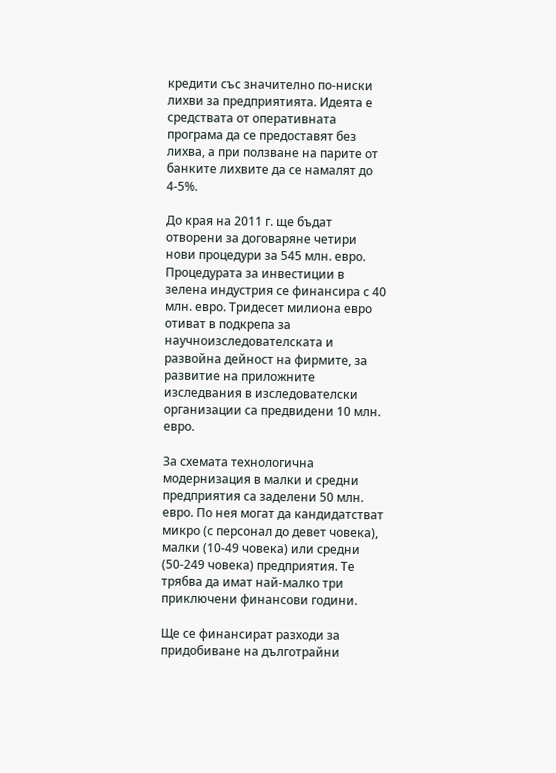кредити със значително по-ниски лихви за предприятията. Идеята е средствата от оперативната програма да се предоставят без лихва, а при ползване на парите от банките лихвите да се намалят до 4-5%.

До края на 2011 г. ще бъдат отворени за договаряне четири нови процедури за 545 млн. евро. Процедурата за инвестиции в зелена индустрия се финансира с 40 млн. евро. Тридесет милиона евро отиват в подкрепа за научноизследователската и развойна дейност на фирмите, за развитие на приложните изследвания в изследователски организации са предвидени 10 млн. евро.

За схемата технологична модернизация в малки и средни предприятия са заделени 50 млн. евро. По нея могат да кандидатстват микро (с персонал до девет човека), малки (10-49 човека) или средни (50-249 човека) предприятия. Те трябва да имат най-малко три приключени финансови години.

Ще се финансират разходи за придобиване на дълготрайни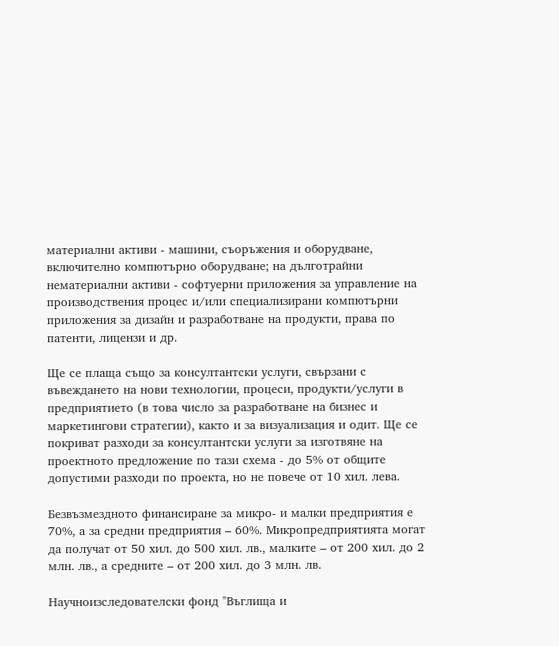материални активи - машини, съоръжения и оборудване, включително компютърно оборудване; на дълготрайни нематериални активи - софтуерни приложения за управление на производствения процес и/или специализирани компютърни приложения за дизайн и разработване на продукти, права по патенти, лицензи и др.

Ще се плаща също за консултантски услуги, свързани с въвеждането на нови технологии, процеси, продукти/услуги в предприятието (в това число за разработване на бизнес и маркетингови стратегии), както и за визуализация и одит. Ще се покриват разходи за консултантски услуги за изготвяне на проектното предложение по тази схема - до 5% от общите допустими разходи по проекта, но не повече от 10 хил. лева.

Безвъзмездното финансиране за микро- и малки предприятия е 70%, а за средни предприятия – 60%. Микропредприятията могат да получат от 50 хил. до 500 хил. лв., малките – от 200 хил. до 2 млн. лв., а средните – от 200 хил. до 3 млн. лв.

Научноизследователски фонд "Въглища и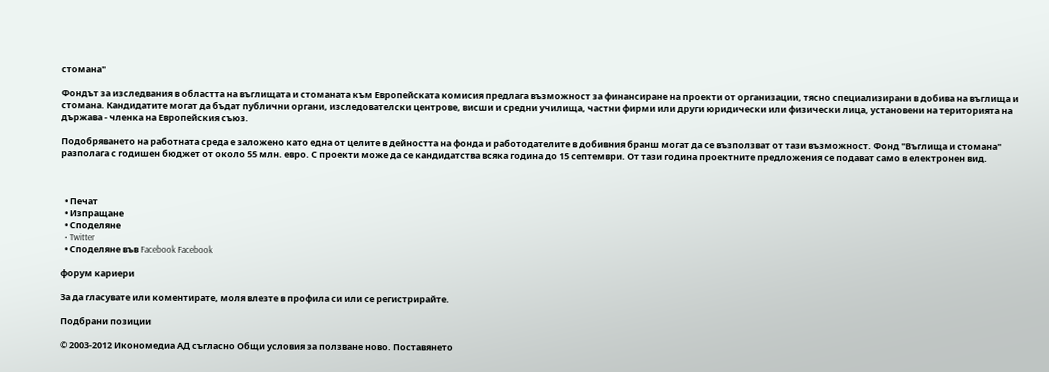стомана"

Фондът за изследвания в областта на въглищата и стоманата към Европейската комисия предлага възможност за финансиране на проекти от организации, тясно специализирани в добива на въглища и стомана. Кандидатите могат да бъдат публични органи, изследователски центрове, висши и средни училища, частни фирми или други юридически или физически лица, установени на територията на държава - членка на Европейския съюз.

Подобряването на работната среда е заложено като една от целите в дейността на фонда и работодателите в добивния бранш могат да се възползват от тази възможност. Фонд "Въглища и стомана" разполага с годишен бюджет от около 55 млн. евро. С проекти може да се кандидатства всяка година до 15 септември. От тази година проектните предложения се подават само в електронен вид.



  • Печат
  • Изпращане
  • Споделяне
  • Twitter
  • Споделяне във Facebook Facebook

форум кариери

За да гласувате или коментирате, моля влезте в профила си или се регистрирайте.

Подбрани позиции

© 2003-2012 Икономедиа АД съгласно Общи условия за ползване ново. Поставянето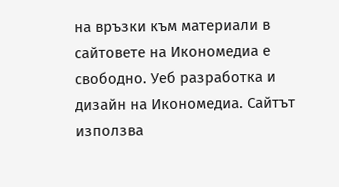на връзки към материали в сайтовете на Икономедиа е свободно. Уеб разработка и дизайн на Икономедиа. Сайтът използва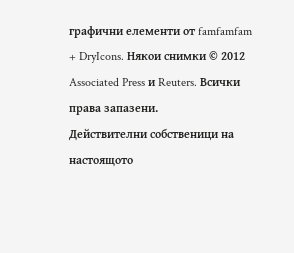графични елементи от famfamfam + DryIcons. Някои снимки © 2012 Associated Press и Reuters. Всички права запазени.
Действителни собственици на настоящото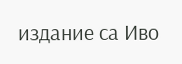издание са Иво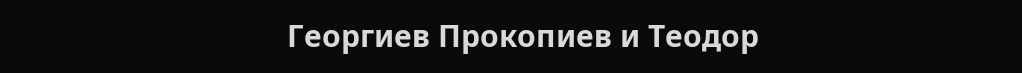Георгиев Прокопиев и Теодор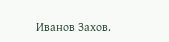Иванов Захов.